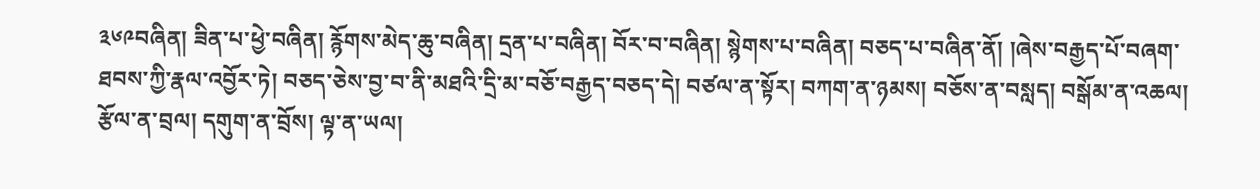༣༦༩བཞིན། ཟིན་པ་ཕྱེ་བཞིན། རྙོགས་མེད་ཆུ་བཞིན། དྲན་པ་བཞིན། བོར་བ་བཞིན། སྙེགས་པ་བཞིན། བཅད་པ་བཞིན་ནོ། །ཞེས་བརྒྱད་པོ་བཞག་ཐབས་ཀྱི་རྣལ་འབྱོར་ཏེ། བཅད་ཅེས་བྱ་བ་ནི་མཐའི་དྲི་མ་བཅོ་བརྒྱད་བཅད་དེ། བཙལ་ན་སྟོར། བཀག་ན་ཉམས། བཅོས་ན་བསླད། བསྒོམ་ན་འཆལ། རྩོལ་ན་བྲལ། དགུག་ན་བྲོས། ལྟ་ན་ཡལ།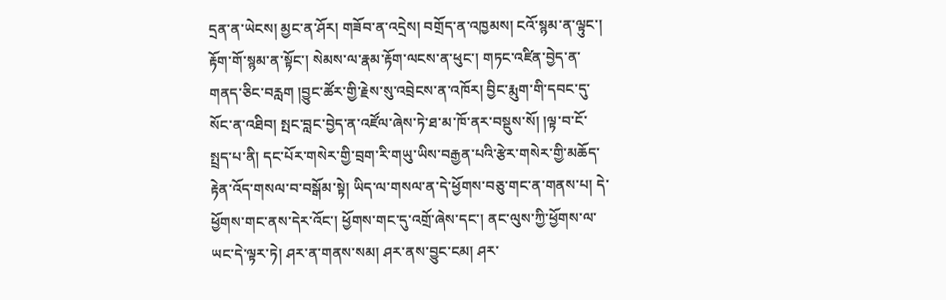དྲན་ན་ཡེངས། མྱང་ན་ཤོར། གཟོབ་ན་འདྲེས། བགྲོད་ན་འཁྱམས། ངའོ་སྙམ་ན་ལྟུང་། རྟོག་གོ་སྙམ་ན་སྟོང་། སེམས་ལ་རྣམ་རྟོག་ལངས་ན་ཕུང་། གཏང་འཛིན་བྱེད་ན་གནད་ཅིང་བརླག །བྱུང་ཚོར་གྱི་རྗེས་སུ་འབྲེངས་ན་འཁོར། བྱིང་རྨུག་གི་དབང་དུ་སོང་ན་འཐིབ། སྤང་བླང་བྱེད་ན་འཛོལ་ཞེས་ཏེ་ཐ་མ་ཁོ་ནར་བསྡུས་སོ། །ལྟ་བ་ངོ་སྤྲད་པ་ནི། དང་པོར་གསེར་གྱི་བྲག་རི་གཡུ་ཡིས་བརྒྱན་པའི་རྩེར་གསེར་གྱི་མཆོད་རྟེན་འོད་གསལ་བ་བསྒོམ་སྟེ། ཡིད་ལ་གསལ་ན་དེ་ཕྱོགས་བཅུ་གང་ན་གནས་པ། དེ་ཕྱོགས་གང་ནས་དེར་འོང་། ཕྱོགས་གང་དུ་འགྲོ་ཞེས་དང་། ནང་ལུས་ཀྱི་ཕྱོགས་ལ་ཡང་དེ་ལྟར་ཏེ། ཤར་ན་གནས་སམ། ཤར་ནས་བྱུང་ངམ། ཤར་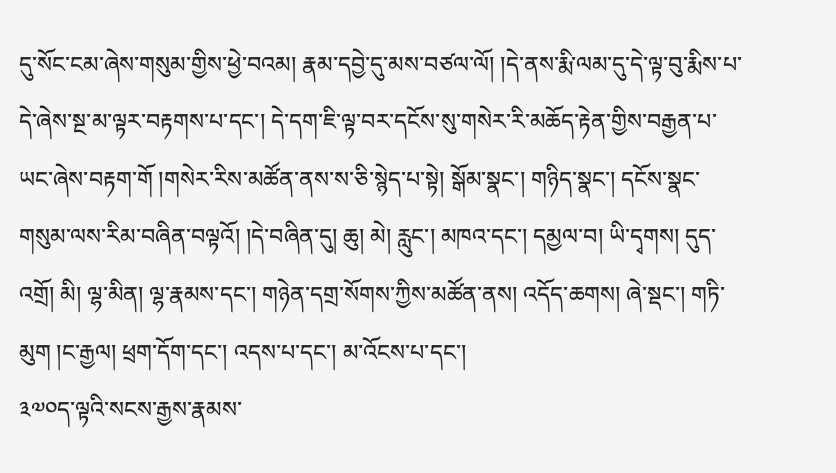དུ་སོང་ངམ་ཞེས་གསུམ་གྱིས་ཕྱེ་བའམ། རྣམ་དབྱེ་དུ་མས་བཙལ་ལོ། །དེ་ནས་རྨི་ལམ་དུ་དེ་ལྟ་བུ་རྨིས་པ་དེ་ཞེས་སྔ་མ་ལྟར་བརྟགས་པ་དང་། དེ་དག་ཇི་ལྟ་བར་དངོས་སུ་གསེར་རི་མཆོད་རྟེན་གྱིས་བརྒྱན་པ་ཡང་ཞེས་བརྟག་གོ །གསེར་རིས་མཚོན་ནས་ས་ཅི་སྙེད་པ་སྟེ། སྒོམ་སྣང་། གཉིད་སྣང་། དངོས་སྣང་གསུམ་ལས་རིམ་བཞིན་བལྟའོ། །དེ་བཞིན་དུ། ཆུ། མེ། རླུང་། མཁའ་དང་། དམྱལ་བ། ཡི་དྭགས། དུད་འགྲོ། མི། ལྷ་མིན། ལྷ་རྣམས་དང་། གཉེན་དགྲ་སོགས་ཀྱིས་མཚོན་ནས། འདོད་ཆགས། ཞེ་སྡང་། གཏི་མུག །ང་རྒྱལ། ཕྲག་དོག་དང་། འདས་པ་དང་། མ་འོངས་པ་དང་།
༣༧༠ད་ལྟའི་སངས་རྒྱས་རྣམས་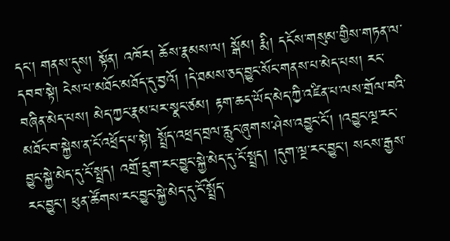དང་། གནས་དུས། སྟོན། འཁོར། ཆོས་རྣམས་ལ། སྒོམ། རྨི། དངོས་གསུམ་གྱིས་གཏན་ལ་དབབ་སྟེ། ངེས་པ་མཐོང་མཐོད་དུ་བྱའོ། །དེ་ཐམས་ཅད་བྱུང་སོང་གནས་པ་མེད་པས། རང་བཞིན་མེད་པས། མེད་ཀྱང་རྣམ་པར་སྣང་ཙམ། རྟག་ཆད་ཡོད་མེད་ཀྱི་འཛིན་པ་ལས་གྲོལ་བའི་མཐོང་བ་སྐྱེས་ན་ངོ་འཕྲོད་པ་སྟེ། སྤྲོད་འཕྲད་བྲལ་རླུང་ཞུགས་ཤེས་འབྱུང་ངོ་། །འབྱུང་ལྔ་རང་བྱུང་སྐྱེ་མེད་དུ་ངོ་སྤྲད། འགྲོ་དྲུག་རང་བྱུང་སྐྱེ་མེད་དུ་ངོ་སྤྲད། །དུག་ལྔ་རང་བྱུང་། སངས་རྒྱས་རང་བྱུང་། ཕུན་ཚོགས་རང་བྱུང་སྐྱེ་མེད་དུ་ངོ་སྤྲོད་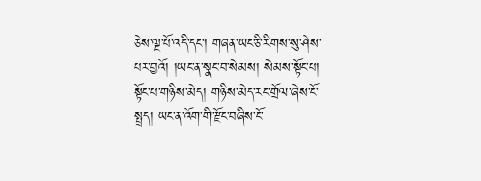ཅེས་ལྔ་པོ་འདི་དང་། གཞན་ཡང་ཅི་རིགས་སུ་ཤེས་པར་བྱའོ། །ཡང་ན་སྣང་བ་སེམས། སེམས་སྟོང་པ། སྟོང་པ་གཉིས་མེད། གཉིས་མེད་རང་གྲོལ་ཞེས་ངོ་སྤྲད། ཡང་ན་འོག་གི་རྫོང་བཞིས་ངོ་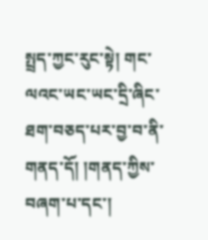སྤྲད་ཀྱང་རུང་སྟེ། གང་ལའང་ཡང་ཡང་དྲི་ཞིང་ཐག་བཅད་པར་བྱ་བ་ནི་གནད་དོ། །གནད་ཀྱིས་བཞག་པ་དང་།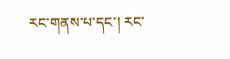རང་གནས་པ་དང་། རང་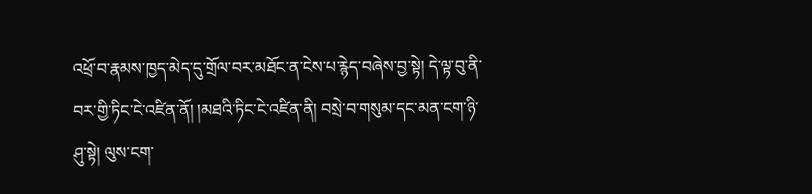འཕྲོ་བ་རྣམས་ཁྱད་མེད་དུ་གྲོལ་བར་མཐོང་ན་ངེས་པ་རྙེད་བཞེས་བྱ་སྟེ། དེ་ལྟ་བུ་ནི་བར་གྱི་ཏིང་ངེ་འཛིན་ནོ། །མཐའི་ཏིང་ངེ་འཛིན་ནི། བསྲེ་བ་གསུམ་དང་མན་ངག་ཉི་ཤུ་སྟེ། ལུས་ངག་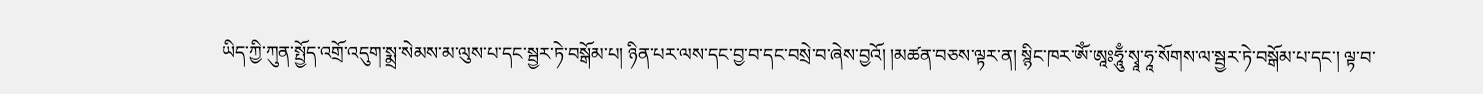ཡིད་ཀྱི་ཀུན་སྤྱོད་འགྲོ་འདུག་སྨྲ་སེམས་མ་ལུས་པ་དང་སྦྱར་ཏེ་བསྒོམ་པ། ཉིན་པར་ལས་དང་བྱ་བ་དང་བསྲེ་བ་ཞེས་བྱའོ། །མཚན་བཅས་ལྟར་ན། སྙིང་ཁར་ༀ་ཨཱཿཧཱུྃ་སྭཱ་ཧཱ་སོགས་ལ་སྦྱར་ཏེ་བསྒོམ་པ་དང་། ལྟ་བ་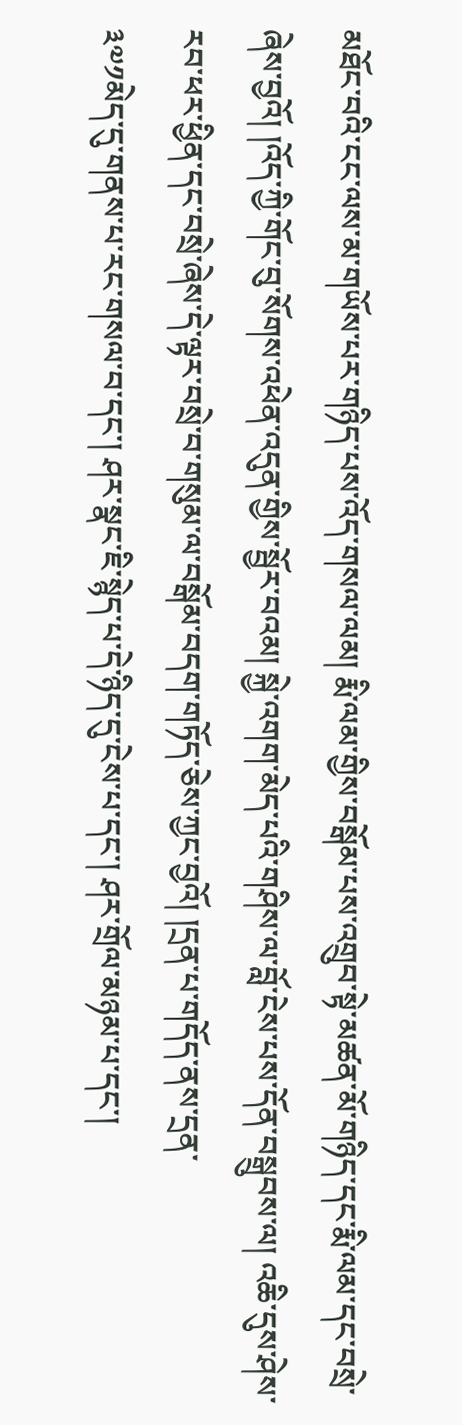མཐོང་བའི་ངང་ལས་མ་གཡོས་པར་གཉིད་པས་འོད་གསལ་ལམ། རྨི་ལམ་གྱིས་བསྒོམ་པས་འགྲུབ་སྟེ་མཚན་མོ་གཉིད་དང་རྨི་ལམ་དང་བསྲེ་ཞེས་བྱའོ། །འོད་ཀྱི་གོང་བུ་སོགས་འཕེན་འདུན་གྱིས་སྦྱོར་བའམ། སྐྱེ་འགག་མེད་པའི་གཤིས་ལ་བློ་ངེས་པས་དོན་བསྒྲུབས་ལ། འཆི་དུས་ཤེས་རབ་ཕར་ཕྱིན་དང་བསྲེ་ཞེས་དེ་ལྟར་བསྲེ་བ་གསུམ་ལ་བསྒོམ་བདག་གཏོད་ཅེས་ཀྱང་བྱའོ། །དྲན་པ་གདོད་ནས་དྲན་
༣༧༡མེད་དུ་གནས་པ་རང་གསལ་བ་དང་། ཤར་སྣང་ཇི་སྙེད་པ་དེ་ཉིད་དུ་ངེས་པ་དང་། ཤར་གྲོལ་མཉམ་པ་དང་།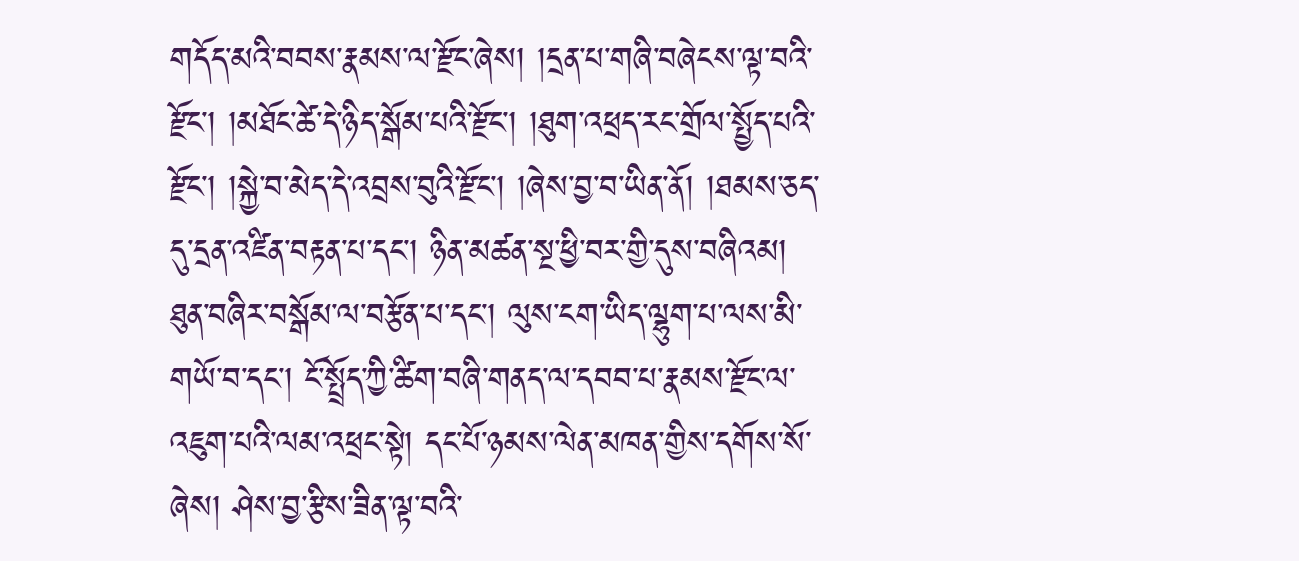གདོད་མའི་བབས་རྣམས་ལ་རྫོང་ཞེས། །དྲན་པ་གཞི་བཞེངས་ལྟ་བའི་རྫོང་། །མཐོང་ཚེ་དེ་ཉིད་སྒོམ་པའི་རྫོང་། །ཐུག་འཕྲད་རང་གྲོལ་སྤྱོད་པའི་རྫོང་། །སྐྱེ་བ་མེད་དེ་འབྲས་བུའི་རྫོང་། །ཞེས་བྱ་བ་ཡིན་ནོ། །ཐམས་ཅད་དུ་དྲན་འཛིན་བརྟན་པ་དང་། ཉིན་མཚན་སྔ་ཕྱི་བར་གྱི་དུས་བཞིའམ། ཐུན་བཞིར་བསྒོམ་ལ་བརྩོན་པ་དང་། ལུས་ངག་ཡིད་ལྷུག་པ་ལས་མི་གཡོ་བ་དང་། ངོ་སྤྲོད་ཀྱི་ཚིག་བཞི་གནད་ལ་དབབ་པ་རྣམས་རྫོང་ལ་འཇུག་པའི་ལམ་འཕྲང་སྟེ། དང་པོ་ཉམས་ལེན་མཁན་གྱིས་དགོས་སོ་ཞེས། ཤེས་བྱ་རྩིས་ཟིན་ལྟ་བའི་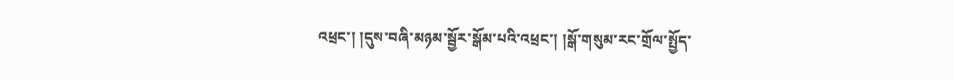འཕྲང་། །དུས་བཞི་མཉམ་སྦྱོར་སྒོམ་པའི་འཕྲང་། །སྒོ་གསུམ་རང་གྲོལ་སྤྱོད་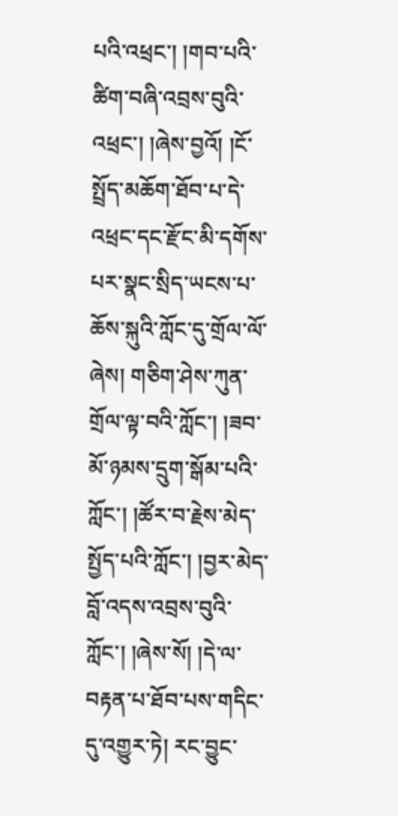པའི་འཕྲང་། །གབ་པའི་ཚིག་བཞི་འབྲས་བུའི་འཕྲང་། །ཞེས་བྱའོ། །ངོ་སྤྲོད་མཆོག་ཐོབ་པ་དེ་འཕྲང་དང་རྫོང་མི་དགོས་པར་སྣང་སྲིད་ཡངས་པ་ཆོས་སྐུའི་ཀློང་དུ་གྲོལ་ལོ་ཞེས། གཅིག་ཤེས་ཀུན་གྲོལ་ལྟ་བའི་ཀློང་། །ཟབ་མོ་ཉམས་དྲུག་སྒོམ་པའི་ཀློང་། །ཚོར་བ་རྗེས་མེད་སྤྱོད་པའི་ཀློང་། །བྱར་མེད་བློ་འདས་འབྲས་བུའི་ཀློང་། །ཞེས་སོ། །དེ་ལ་བརྟན་པ་ཐོབ་པས་གདིང་དུ་འགྱུར་ཏེ། རང་བྱུང་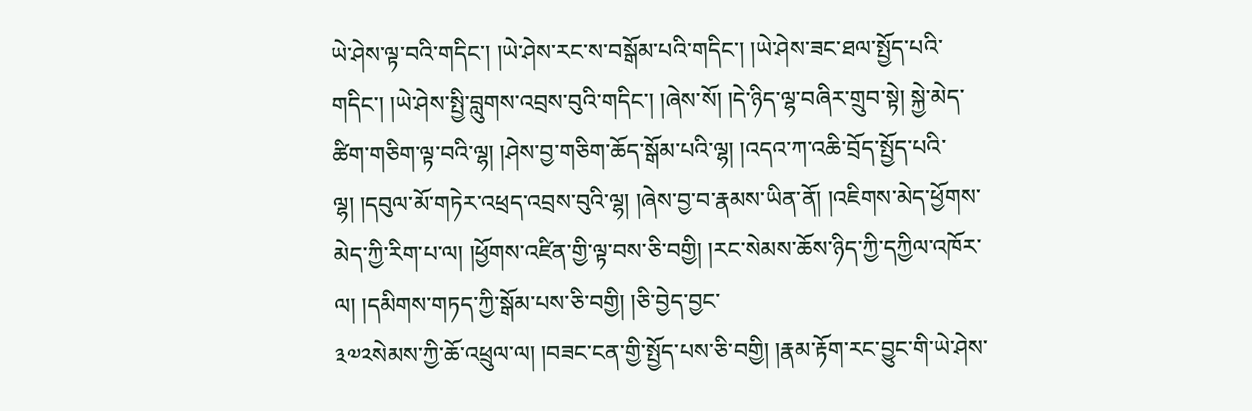ཡེ་ཤེས་ལྟ་བའི་གདིང་། །ཡེ་ཤེས་རང་ས་བསྒོམ་པའི་གདིང་། །ཡེ་ཤེས་ཟང་ཐལ་སྤྱོད་པའི་གདིང་། །ཡེ་ཤེས་སྤྱི་བླུགས་འབྲས་བུའི་གདིང་། །ཞེས་སོ། །དེ་ཉིད་ལྷ་བཞིར་གྲུབ་སྟེ། སྐྱེ་མེད་ཚིག་གཅིག་ལྟ་བའི་ལྷ། །ཤེས་བྱ་གཅིག་ཆོད་སྒོམ་པའི་ལྷ། །འདའ་ཀ་འཆི་བྲོད་སྤྱོད་པའི་ལྷ། །དབུལ་མོ་གཏེར་འཕྲད་འབྲས་བུའི་ལྷ། །ཞེས་བྱ་བ་རྣམས་ཡིན་ནོ། །འཇིགས་མེད་ཕྱོགས་མེད་ཀྱི་རིག་པ་ལ། །ཕྱོགས་འཛིན་གྱི་ལྟ་བས་ཅི་བགྱི། །རང་སེམས་ཆོས་ཉིད་ཀྱི་དཀྱིལ་འཁོར་ལ། །དམིགས་གཏད་ཀྱི་སྒོམ་པས་ཅི་བགྱི། །ཅི་བྱེད་བྱང་
༣༧༢སེམས་ཀྱི་ཆོ་འཕྲུལ་ལ། །བཟང་ངན་གྱི་སྤྱོད་པས་ཅི་བགྱི། །རྣམ་རྟོག་རང་བྱུང་གི་ཡེ་ཤེས་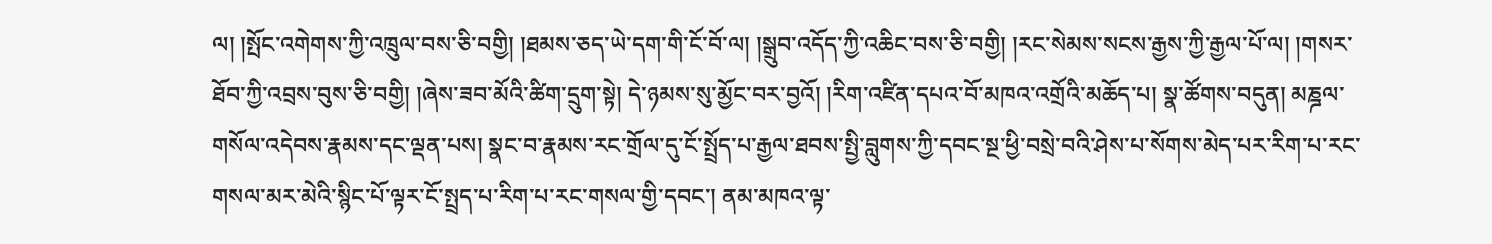ལ། །སྤོང་འགེགས་ཀྱི་འཁྲུལ་བས་ཅི་བགྱི། །ཐམས་ཅད་ཡེ་དག་གི་ངོ་བོ་ལ། །སྒྲུབ་འདོད་ཀྱི་འཆིང་བས་ཅི་བགྱི། །རང་སེམས་སངས་རྒྱས་ཀྱི་རྒྱལ་པོ་ལ། །གསར་ཐོབ་ཀྱི་འབྲས་བུས་ཅི་བགྱི། །ཞེས་ཟབ་མོའི་ཚིག་དྲུག་སྟེ། དེ་ཉམས་སུ་མྱོང་བར་བྱའོ། །རིག་འཛིན་དཔའ་བོ་མཁའ་འགྲོའི་མཆོད་པ། སྣ་ཚོགས་བདུན། མཎྜལ་གསོལ་འདེབས་རྣམས་དང་ལྡན་པས། སྣང་བ་རྣམས་རང་གྲོལ་དུ་ངོ་སྤྲོད་པ་རྒྱལ་ཐབས་སྤྱི་བླུགས་ཀྱི་དབང་སྔ་ཕྱི་བསྲེ་བའི་ཤེས་པ་སོགས་མེད་པར་རིག་པ་རང་གསལ་མར་མེའི་སྙིང་པོ་ལྟར་ངོ་སྤྲད་པ་རིག་པ་རང་གསལ་གྱི་དབང་། ནམ་མཁའ་ལྟ་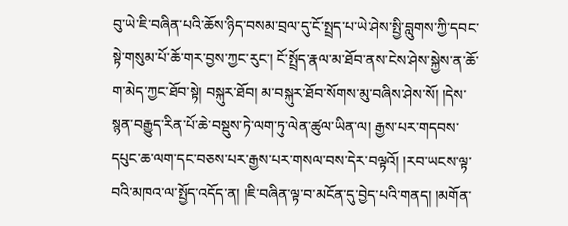བུ་ཡེ་ཇི་བཞིན་པའི་ཆོས་ཉིད་བསམ་བྲལ་དུ་ངོ་སྤྲད་པ་ཡེ་ཤེས་སྤྱི་བླུགས་ཀྱི་དབང་སྟེ་གསུམ་པོ་ཆོ་གར་བྱས་ཀྱང་རུང་། ངོ་སྤྲོད་རྣལ་མ་ཐོབ་ནས་ངེས་ཤེས་སྐྱེས་ན་ཆོ་ག་མེད་ཀྱང་ཐོབ་སྟེ། བསྐུར་ཐོབ། མ་བསྐུར་ཐོབ་སོགས་མུ་བཞིས་ཤེས་སོ། །དེས་སྙན་བརྒྱུད་རིན་པོ་ཆེ་བསྡུས་ཏེ་ལག་ཏུ་ལེན་ཚུལ་ཡིན་ལ། རྒྱས་པར་གདབས་དཔུང་ཆ་ལག་དང་བཅས་པར་རྒྱས་པར་གསལ་བས་དེར་བལྟའོ། །རབ་ཡངས་ལྟ་བའི་མཁའ་ལ་སྤྱོད་འདོད་ན། །ཇི་བཞིན་ལྟ་བ་མངོན་དུ་བྱེད་པའི་གནད། །མགོན་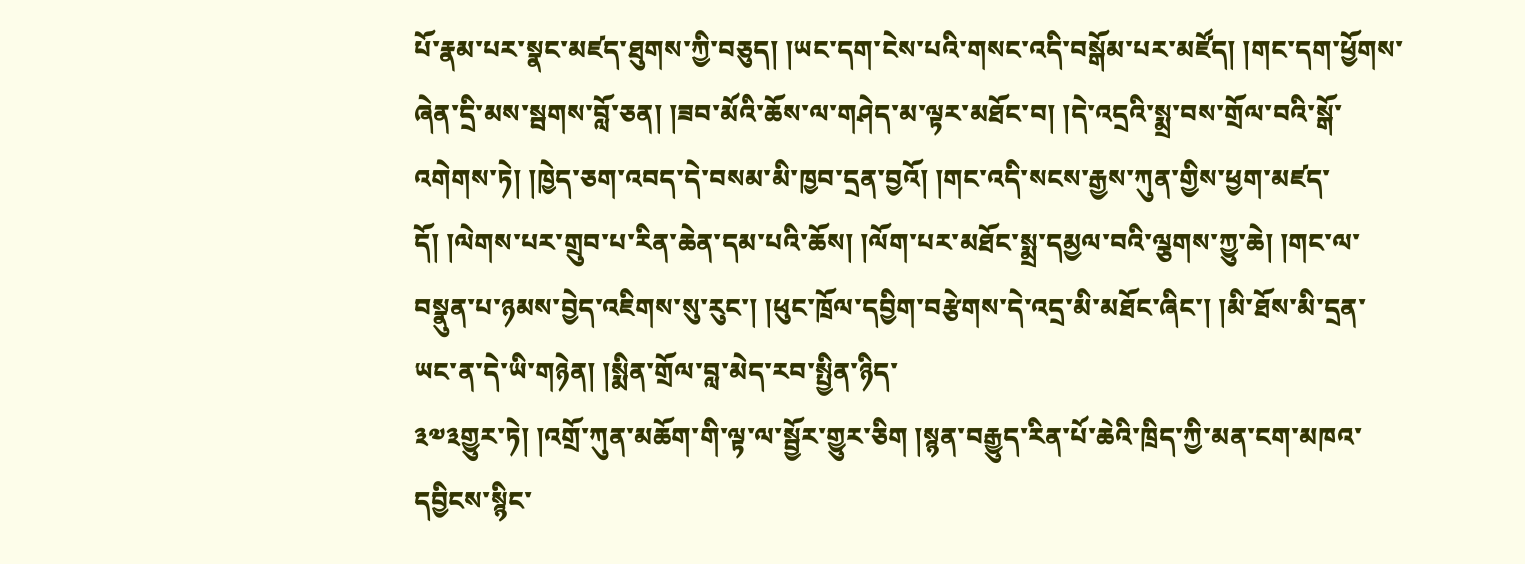པོ་རྣམ་པར་སྣང་མཛད་ཐུགས་ཀྱི་བཅུད། །ཡང་དག་ངེས་པའི་གསང་འདི་བསྒོམ་པར་མཛོད། །གང་དག་ཕྱོགས་ཞེན་དྲི་མས་སྦགས་བློ་ཅན། །ཟབ་མོའི་ཆོས་ལ་གཤེད་མ་ལྟར་མཐོང་བ། །དེ་འདྲའི་སྨྲ་བས་གྲོལ་བའི་སྒོ་འགེགས་ཏེ། །ཁྱེད་ཅག་འབད་དེ་བསམ་མི་ཁྱབ་དྲན་བྱའོ། །གང་འདི་སངས་རྒྱས་ཀུན་གྱིས་ཕྱག་མཛད་དོ། །ལེགས་པར་གྲུབ་པ་རིན་ཆེན་དམ་པའི་ཆོས། །ལོག་པར་མཐོང་སྨྲ་དམྱལ་བའི་ལྕགས་ཀྱུ་ཆེ། །གང་ལ་བསྣུན་པ་ཉམས་བྱེད་འཇིགས་སུ་རུང་། །ཕུང་ཁྲོལ་དབྱིག་བརྩེགས་དེ་འདྲ་མི་མཐོང་ཞིང་། །མི་ཐོས་མི་དྲན་ཡང་ན་དེ་ཡི་གཉེན། །སྨིན་གྲོལ་བླ་མེད་རབ་སྤྱིན་ཉིད་
༣༧༣གྱུར་ཏེ། །འགྲོ་ཀུན་མཆོག་གི་ལྟ་ལ་སྦྱོར་གྱུར་ཅིག །སྙན་བརྒྱུད་རིན་པོ་ཆེའི་ཁྲིད་ཀྱི་མན་ངག་མཁའ་དབྱིངས་སྙིང་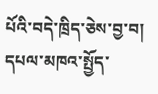པོའི་བདེ་ཁྲིད་ཅེས་བྱ་བ། དཔལ་མཁའ་སྤྱོད་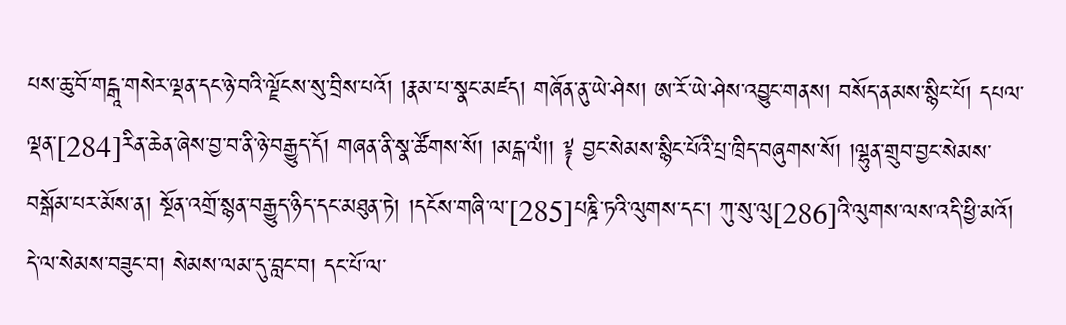པས་ཆུ་བོ་གངྒཱ་གསེར་ལྡན་དང་ཉེ་བའི་ལྗོངས་སུ་བྲིས་པའོ། །རྣམ་པ་སྣང་མཛད། གཞོན་ནུ་ཡེ་ཤེས། ཨ་རོ་ཡེ་ཤེས་འབྱུང་གནས། བསོད་ནམས་སྙིང་པོ། དཔལ་ལྡན་[284]རིན་ཆེན་ཞེས་བྱ་བ་ནི་ཉེ་བརྒྱུད་དོ། གཞན་ནི་སྣ་ཚོགས་སོ། །མངྒ་ལཾ།། ༈ བྱང་སེམས་སྙིང་པོའི་པྲ་ཁྲིད་བཞུགས་སོ། །ལྷུན་གྲུབ་བྱང་སེམས་བསྒོམ་པར་མོས་ན། སྔོན་འགྲོ་སྙན་བརྒྱུད་ཉིད་དང་མཐུན་ཏེ། །དངོས་གཞི་ལ་[285]པཎྜི་ཏའི་ལུགས་དང་། ཀུ་སུ་ལུ[286]འི་ལུགས་ལས་འདི་ཕྱི་མའོ། དེ་ལ་སེམས་བཟུང་བ། སེམས་ལམ་དུ་བླང་བ། དང་པོ་ལ་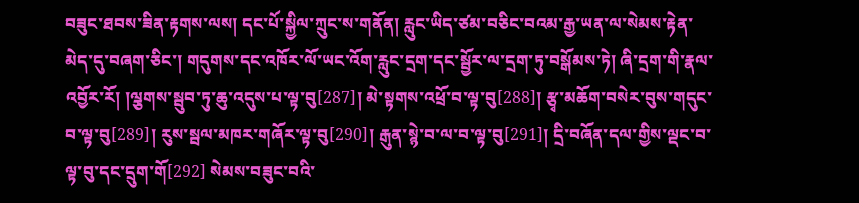བཟུང་ཐབས་ཟིན་རྟགས་ལས། དང་པོ་སྐྱིལ་ཀྲུང་ས་གནོན། རླུང་ཡིད་ཙམ་བཅིང་བའམ་རྒྱ་ཡན་ལ་སེམས་རྟེན་མེད་དུ་བཞག་ཅིང་། གདུགས་དང་འཁོར་ལོ་ཡང་འོག་རླུང་དྲག་དང་སྦྱོར་ལ་དྲག་ཏུ་བསྒོམས་ཏེ། ཞི་དྲག་གི་རྣལ་འབྱོར་རོ། །ལྕགས་སྦུབ་ཏུ་ཆུ་འདུས་པ་ལྟ་བུ[287]། མེ་སྟགས་འཕྲོ་བ་ལྟ་བུ[288]། རྩྭ་མཆོག་བསེར་བུས་གདུང་བ་ལྟ་བུ[289]། རུས་སྦལ་མཁར་གཞོར་ལྟ་བུ[290]། རྒུན་སྙེ་བ་ལ་བ་ལྟ་བུ[291]། དྲི་བཞོན་དལ་གྱིས་ལྡང་བ་ལྟ་བུ་དང་དྲུག་གོ[292] སེམས་བཟུང་བའི་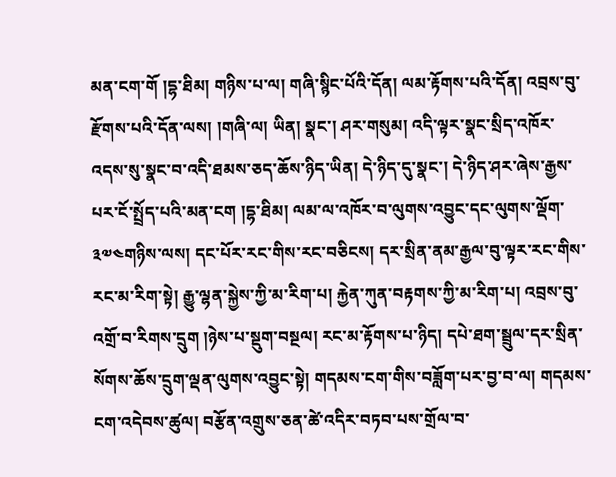མན་ངག་གོ །དྷ་ཐིམ། གཉིས་པ་ལ། གཞི་སྙིང་པོའི་དོན། ལམ་རྟོགས་པའི་དོན། འབྲས་བུ་རྫོགས་པའི་དོན་ལས། །གཞི་ལ། ཡིན། སྣང་། ཤར་གསུམ། འདི་ལྟར་སྣང་སྲིད་འཁོར་འདས་སུ་སྣང་བ་འདི་ཐམས་ཅད་ཆོས་ཉིད་ཡིན། དེ་ཉིད་དུ་སྣང་། དེ་ཉིད་ཤར་ཞེས་རྒྱས་པར་ངོ་སྤྲོད་པའི་མན་ངག །དྷ་ཐིམ། ལམ་ལ་འཁོར་བ་ལུགས་འབྱུང་དང་ལུགས་ལྡོག་
༣༧༤གཉིས་ལས། དང་པོར་རང་གིས་རང་བཅིངས། དར་སྲིན་ནམ་རྒྱལ་བུ་ལྟར་རང་གིས་རང་མ་རིག་སྟེ། རྒྱུ་ལྷན་སྐྱེས་ཀྱི་མ་རིག་པ། རྐྱེན་ཀུན་བརྟགས་ཀྱི་མ་རིག་པ། འབྲས་བུ་འགྲོ་བ་རིགས་དྲུག །ཉེས་པ་སྡུག་བསྔལ། རང་མ་རྟོགས་པ་ཉིད། དཔེ་ཐག་སྦྲུལ་དར་སྲིན་སོགས་ཆོས་དྲུག་ལྡན་ལུགས་འབྱུང་སྟེ། གདམས་ངག་གིས་བཟློག་པར་བྱ་བ་ལ། གདམས་ངག་འདེབས་ཚུལ། བརྩོན་འགྲུས་ཅན་ཚེ་འདིར་བཏབ་པས་གྲོལ་བ་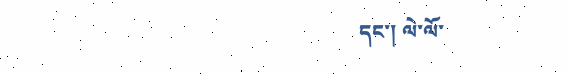དང་། ལེ་ལོ་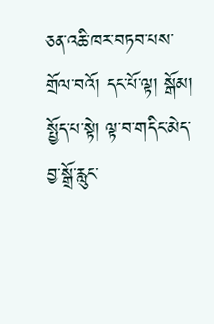ཅན་འཆི་ཁར་བཏབ་པས་གྲོལ་བའོ། དང་པོ་ལྟ། སྒོམ། སྤྱོད་པ་སྟེ། ལྟ་བ་གདིང་མེད་བྱ་སྒྲོ་རླུང་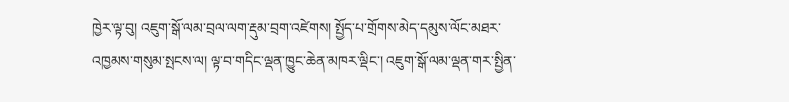ཁྱེར་ལྟ་བུ། འཇུག་སྒོ་ལམ་བྲལ་ལག་རྡུམ་བྲག་འཛེགས། སྤྱོད་པ་གྲོགས་མེད་དམུས་ལོང་མཐར་འཁྱམས་གསུམ་སྤངས་ལ། ལྟ་བ་གདིང་ལྡན་ཁྱུང་ཆེན་མཁར་ལྡིང་། འཇུག་སྒོ་ལམ་ལྡན་གར་སྤྱིན་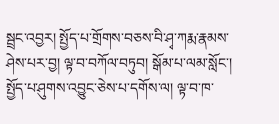སྦྲང་འབྱར། སྤྱོད་པ་གྲོགས་བཅས་བི་ཤྭ་ཀརྨ་རྣམས་ཤེས་པར་བྱ། ལྟ་བ་བཀོལ་བཏུབ། སྒོམ་པ་ལམ་སློང་། སྤྱོད་པ་ཤུགས་འབྱུང་ཅེས་པ་དགོས་ལ། ལྟ་བ་ཁ་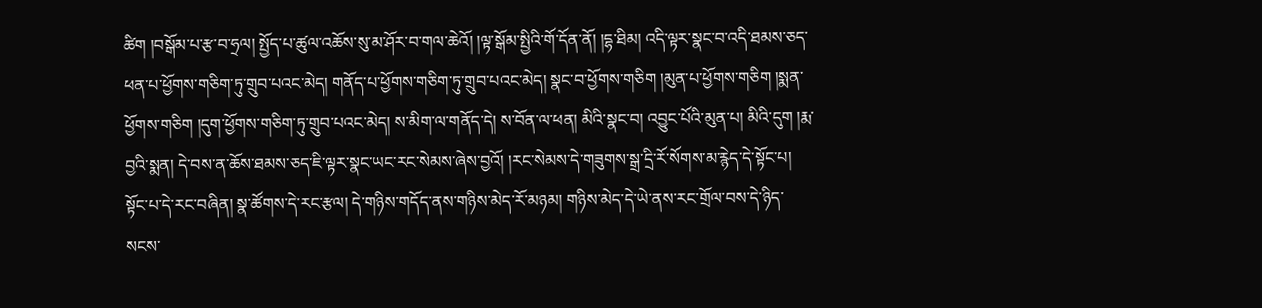ཚིག །བསྒོམ་པ་རྩ་བ་ཧྲལ། སྤྱོད་པ་ཚུལ་འཆོས་སུ་མ་ཤོར་བ་གལ་ཆེའོ། །ལྟ་སྒོམ་སྤྱིའི་གོ་དོན་ནོ། །དྷ་ཐིམ། འདི་ལྟར་སྣང་བ་འདི་ཐམས་ཅད་ཕན་པ་ཕྱོགས་གཅིག་ཏུ་གྲུབ་པའང་མེད། གནོད་པ་ཕྱོགས་གཅིག་ཏུ་གྲུབ་པའང་མེད། སྣང་བ་ཕྱོགས་གཅིག །མུན་པ་ཕྱོགས་གཅིག །སྨན་ཕྱོགས་གཅིག །དུག་ཕྱོགས་གཅིག་ཏུ་གྲུབ་པའང་མེད། ས་མིག་ལ་གནོད་དེ། ས་བོན་ལ་ཕན། མིའི་སྣང་བ། འབྱུང་པོའི་མུན་པ། མིའི་དུག །རྨ་བྱའི་སྨན། དེ་བས་ན་ཆོས་ཐམས་ཅད་ཇི་ལྟར་སྣང་ཡང་རང་སེམས་ཞེས་བྱའོ། །རང་སེམས་དེ་གཟུགས་སྒྲ་དྲི་རོ་སོགས་མ་རྙེད་དེ་སྟོང་པ། སྟོང་པ་དེ་རང་བཞིན། སྣ་ཚོགས་དེ་རང་རྩལ། དེ་གཉིས་གདོད་ནས་གཉིས་མེད་རོ་མཉམ། གཉིས་མེད་དེ་ཡེ་ནས་རང་གྲོལ་བས་དེ་ཉིད་སངས་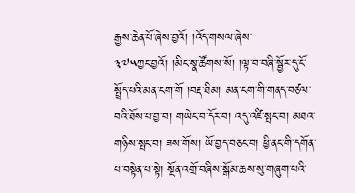རྒྱས་ཆེན་པོ་ཞེས་བྱའོ། །འོད་གསལ་ཞེས་
༣༧༥ཀྱང་བྱའོ། །མིང་སྣ་ཚོགས་སོ། །ལྟ་བ་བཞི་སྦྱོར་དུ་ངོ་སྤྲོད་པའི་མན་ངག་གོ །བརྡ་ཐིམ། མན་ངག་གི་གནད་བཙལ་བའི་ཐོས་པ་བྱ་བ། གཡེང་བ་དོར་བ། འདུ་འཛི་སྤང་བ། མཐའ་གཉིས་སྤང་བ། ཟས་གོས། ཡོ་བྱད་བཅང་བ། ཕྱི་ནང་གི་དགོན་པ་བསྟེན་པ་སྟེ། སྔོན་འགྲོ་བཞིས་སྒོམ་ཆས་སུ་གཞུག་པའི་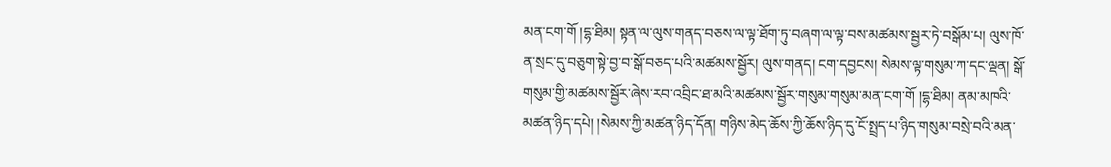མན་ངག་གོ །དྷ་ཐིམ། སྟན་ལ་ལུས་གནད་བཅས་ལ་ལྟ་ཐོག་ཏུ་བཞག་ལ་ལྟ་བས་མཚམས་སྦྱར་ཏེ་བསྒོམ་པ། ལུས་ཁོ་ན་སྲང་དུ་བཅུག་སྟེ་བྱ་བ་སྒོ་བཅད་པའི་མཚམས་སྦྱོར། ལུས་གནད། ངག་དབྱངས། སེམས་ལྟ་གསུམ་ཀ་དང་ལྡན། སྒོ་གསུམ་གྱི་མཚམས་སྦྱོར་ཞེས་རབ་འབྲིང་ཐ་མའི་མཚམས་སྦྱོར་གསུམ་གསུམ་མན་ངག་གོ །དྷ་ཐིམ། ནམ་མཁའི་མཚན་ཉིད་དཔེ། །སེམས་ཀྱི་མཚན་ཉིད་དོན། གཉིས་མེད་ཆོས་ཀྱི་ཆོས་ཉིད་དུ་ངོ་སྤྲད་པ་ཉིད་གསུམ་བསྲེ་བའི་མན་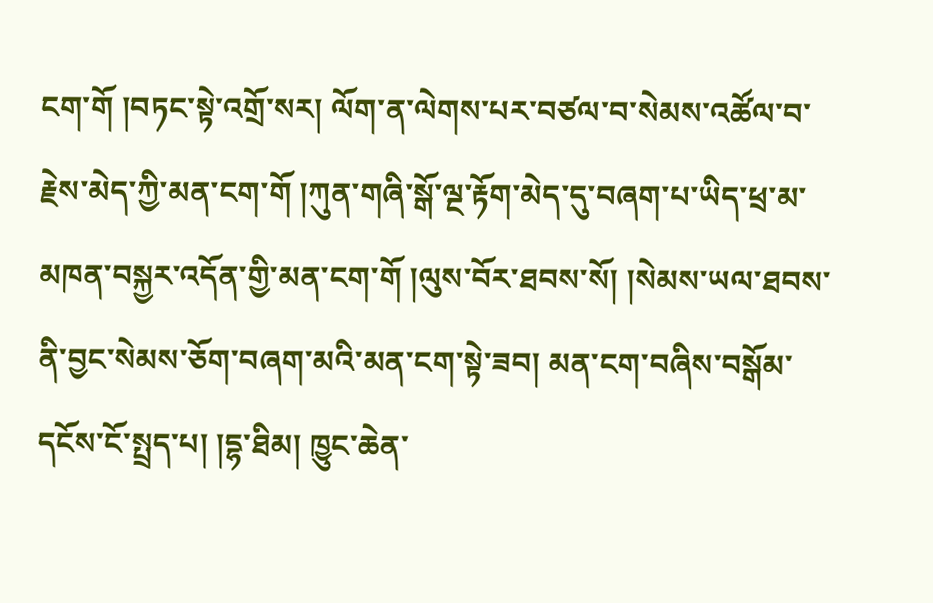ངག་གོ །བཏང་སྟེ་འགྲོ་སར། ལོག་ན་ལེགས་པར་བཙལ་བ་སེམས་འཚོལ་བ་རྗེས་མེད་ཀྱི་མན་ངག་གོ །ཀུན་གཞི་སྒོ་ལྔ་རྟོག་མེད་དུ་བཞག་པ་ཡིད་ཕྲ་མ་མཁན་བསྐྱར་འདོན་གྱི་མན་ངག་གོ །ལུས་བོར་ཐབས་སོ། །སེམས་ཡལ་ཐབས་ནི་བྱང་སེམས་ཅོག་བཞག་མའི་མན་ངག་སྟེ་ཟབ། མན་ངག་བཞིས་བསྒོམ་དངོས་ངོ་སྤྲད་པ། །དྷ་ཐིམ། ཁྱུང་ཆེན་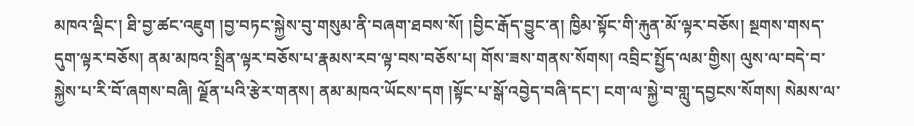མཁའ་ལྡིང་། ཐི་བྱ་ཚང་འཇུག །བྱ་བཏང་སྐྱེས་བུ་གསུམ་ནི་བཞག་ཐབས་སོ། །བྱིང་རྒོད་བྱུང་ན། ཁྱིམ་སྟོང་གི་རྐུན་མོ་ལྟར་བཅོས། སྔགས་གསད་དུག་ལྟར་བཅོས། ནམ་མཁའ་སྤྲིན་ལྟར་བཅོས་པ་རྣམས་རབ་ལྟ་བས་བཅོས་པ། གོས་ཟས་གནས་སོགས། འབྲིང་སྤྱོད་ལམ་གྱིས། ལུས་ལ་བདེ་བ་སྐྱེས་པ་རི་བོ་ཞགས་བཞི། ལྗོན་པའི་རྩེར་གནས། ནམ་མཁའ་ཡོངས་དག །སྟོང་པ་སྒོ་འབྱེད་བཞི་དང་། ངག་ལ་སྐྱེ་བ་གླུ་དབྱངས་སོགས། སེམས་ལ་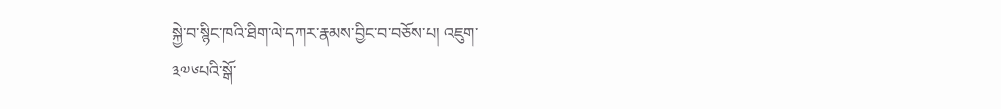སྐྱེ་བ་སྙིང་ཁའི་ཐིག་ལེ་དཀར་རྣམས་བྱིང་བ་བཅོས་པ། འཇུག་
༣༧༦པའི་སྒོ་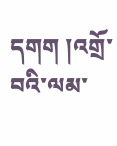དགག །འགྲོ་བའི་ལམ་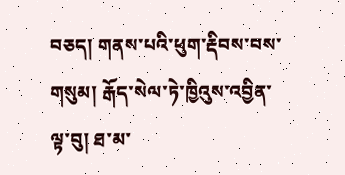བཅད། གནས་པའི་ཕུག་རྡིབས་བས་གསུམ། རྒོད་སེལ་ཏེ་ཁྱིའུས་འབྱིན་ལྟ་བུ། ཐ་མ་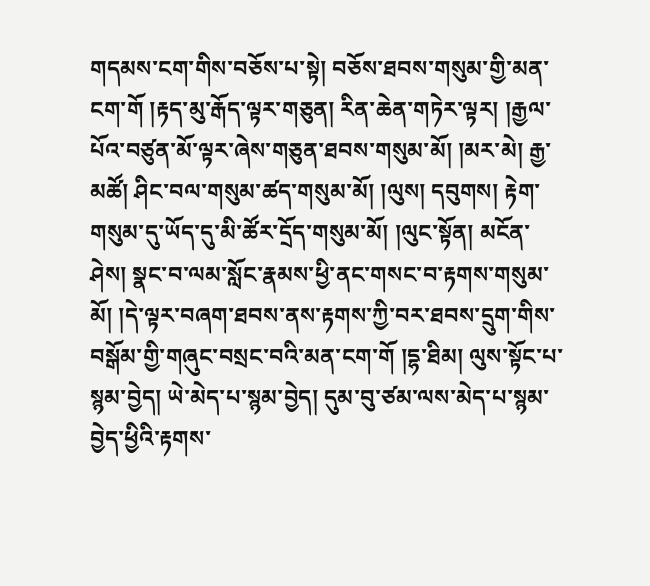གདམས་ངག་གིས་བཅོས་པ་སྟེ། བཅོས་ཐབས་གསུམ་གྱི་མན་ངག་གོ །རྟད་མུ་རྒོད་ལྟར་གཅུན། རིན་ཆེན་གཏེར་ལྟར། །རྒྱལ་པོའ་བཙུན་མོ་ལྟར་ཞེས་གཅུན་ཐབས་གསུམ་མོ། །མར་མེ། རྒྱ་མཚོ། ཤིང་བལ་གསུམ་ཚད་གསུམ་མོ། །ལུས། དབུགས། རྟེག་གསུམ་དུ་ཡོད་དུ་མི་ཚོར་དྲོད་གསུམ་མོ། །ལུང་སྟོན། མངོན་ཤེས། སྣང་བ་ལམ་སློང་རྣམས་ཕྱི་ནང་གསང་བ་རྟགས་གསུམ་མོ། །དེ་ལྟར་བཞག་ཐབས་ནས་རྟགས་ཀྱི་བར་ཐབས་དྲུག་གིས་བསྒོམ་གྱི་གཞུང་བསྲང་བའི་མན་ངག་གོ །དྷ་ཐིམ། ལུས་སྟོང་པ་སྙམ་བྱེད། ཡེ་མེད་པ་སྙམ་བྱེད། དུམ་བུ་ཙམ་ལས་མེད་པ་སྙམ་བྱེད་ཕྱིའི་རྟགས་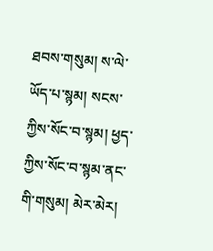ཐབས་གསུམ། ས་ལེ་ཡོད་པ་སྙམ། སངས་ཀྱིས་སོང་བ་སྙམ། ཕྱད་ཀྱིས་སོང་བ་སྙམ་ནང་གི་གསུམ། མེར་མེར།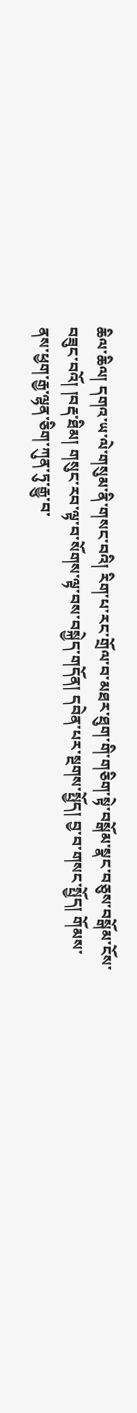ཆིལ་ཆིལ། དགའ་ཡ་ལེ་གསུམ་ནི་གསང་བའི། རིག་པ་རང་གྲོལ་བ་མཐར་ཐུག་གི་གཅིག་སྟེ་བསྒོམ་སྣང་བཅུས་བསྒོམ་ངོས་བཟུང་བའོ། །བརྡ་ཐིམ། གསུང་རབ་ལྟ་བ་སོགས་ལྟ་བས་བསྐྱེད་གདོན། དབེན་པར་སྔགས་སྤྱོད། བྱ་བ་གསང་སྤྱོད། གོམས་ནས་ཕྱག་རྒྱ་ལྷན་ཅིག་ཀུན་ཏུ་རྒྱུ་བ་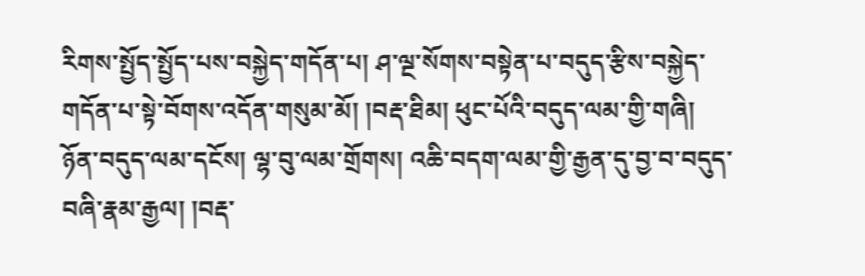རིགས་སྤྱོད་སྤྱོད་པས་བསྐྱེད་གདོན་པ། ཤ་ལྔ་སོགས་བསྟེན་པ་བདུད་རྩིས་བསྐྱེད་གདོན་པ་སྟེ་བོགས་འདོན་གསུམ་མོ། །བརྡ་ཐིམ། ཕུང་པོའི་བདུད་ལམ་གྱི་གཞི། ཉོན་བདུད་ལམ་དངོས། ལྷ་བུ་ལམ་གྲོགས། འཆི་བདག་ལམ་གྱི་རྒྱན་དུ་བྱ་བ་བདུད་བཞི་རྣམ་རྒྱལ། །བརྡ་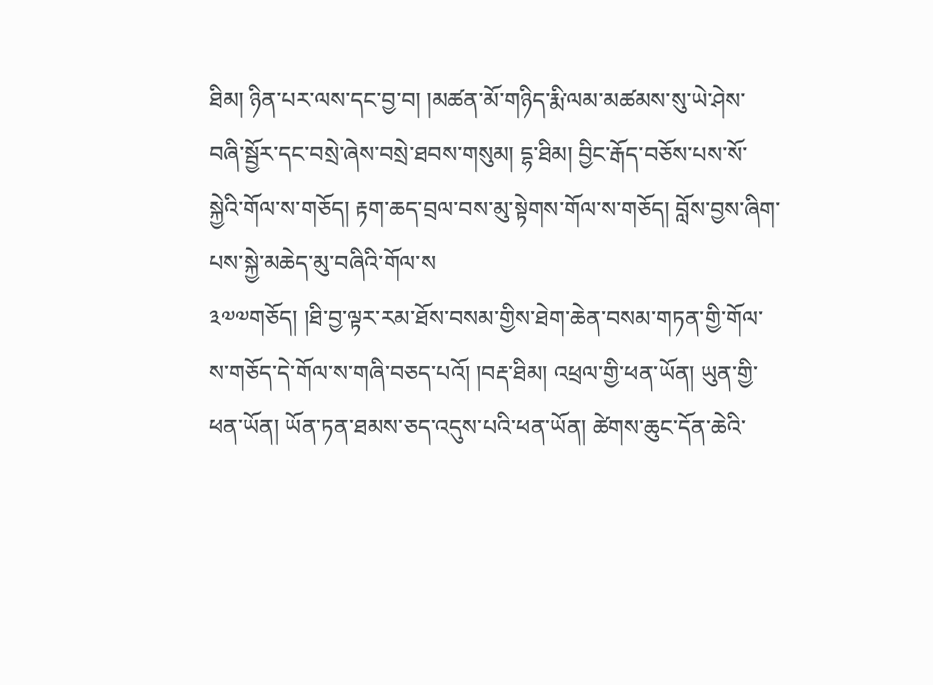ཐིམ། ཉིན་པར་ལས་དང་བྱ་བ། །མཚན་མོ་གཉིད་རྨི་ལམ་མཚམས་སུ་ཡེ་ཤེས་བཞི་སྦྱོར་དང་བསྲེ་ཞེས་བསྲེ་ཐབས་གསུམ། དྷ་ཐིམ། བྱིང་རྒོད་བཅོས་པས་སོ་སྐྱེའི་གོལ་ས་གཅོད། རྟག་ཆད་བྲལ་བས་མུ་སྟེགས་གོལ་ས་གཅོད། བློས་བྱས་ཞིག་པས་སྐྱེ་མཆེད་མུ་བཞིའི་གོལ་ས
༣༧༧གཅོད། །ཐི་བྱ་ལྟར་རམ་ཐོས་བསམ་གྱིས་ཐེག་ཆེན་བསམ་གཏན་གྱི་གོལ་ས་གཅོད་དེ་གོལ་ས་གཞི་བཅད་པའོ། །བརྡ་ཐིམ། འཕྲལ་གྱི་ཕན་ཡོན། ཡུན་གྱི་ཕན་ཡོན། ཡོན་ཏན་ཐམས་ཅད་འདུས་པའི་ཕན་ཡོན། ཚེགས་ཆུང་དོན་ཆེའི་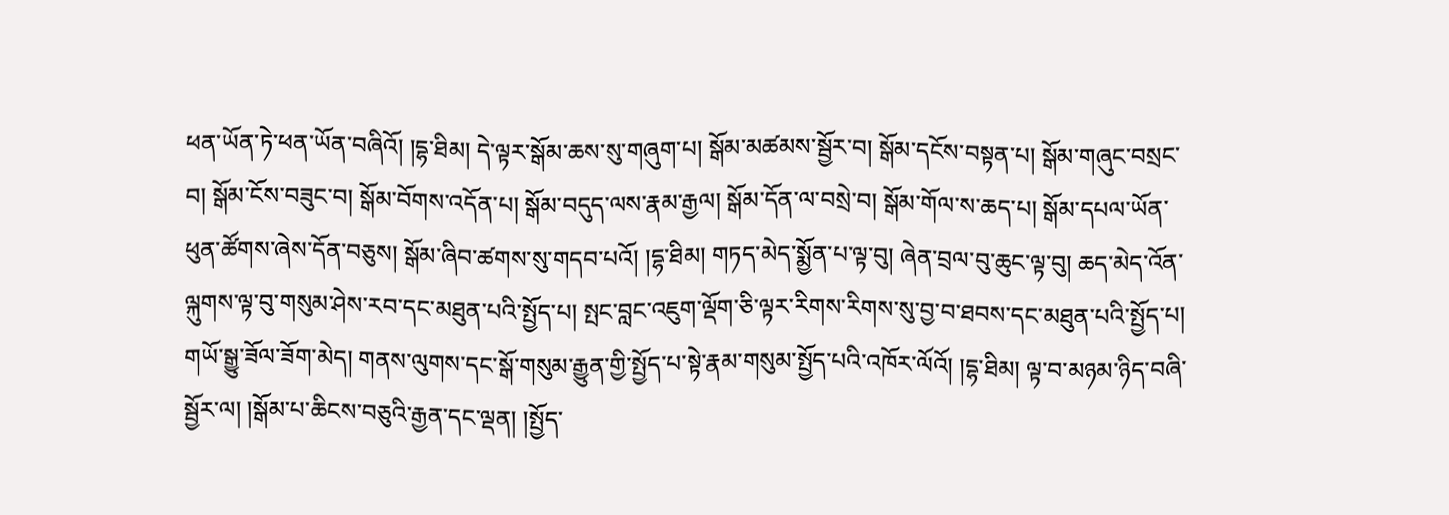ཕན་ཡོན་ཏེ་ཕན་ཡོན་བཞིའོ། །དྷ་ཐིམ། དེ་ལྟར་སྒོམ་ཆས་སུ་གཞུག་པ། སྒོམ་མཚམས་སྦྱོར་བ། སྒོམ་དངོས་བསྟན་པ། སྒོམ་གཞུང་བསྲང་བ། སྒོམ་ངོས་བཟུང་བ། སྒོམ་བོགས་འདོན་པ། སྒོམ་བདུད་ལས་རྣམ་རྒྱལ། སྒོམ་དོན་ལ་བསྲེ་བ། སྒོམ་གོལ་ས་ཆད་པ། སྒོམ་དཔལ་ཡོན་ཕུན་ཚོགས་ཞེས་དོན་བཅུས། སྒོམ་ཞིབ་ཚགས་སུ་གདབ་པའོ། །དྷ་ཐིམ། གཏད་མེད་སྨྱོན་པ་ལྟ་བུ། ཞེན་བྲལ་བུ་ཆུང་ལྟ་བུ། ཆད་མེད་འོན་ལྐུགས་ལྟ་བུ་གསུམ་ཤེས་རབ་དང་མཐུན་པའི་སྤྱོད་པ། སྤང་བླང་འཇུག་ལྡོག་ཅི་ལྟར་རིགས་རིགས་སུ་བྱ་བ་ཐབས་དང་མཐུན་པའི་སྤྱོད་པ། གཡོ་སྒྱུ་ཟོལ་ཟོག་མེད། གནས་ལུགས་དང་སྒོ་གསུམ་རྒྱུན་གྱི་སྤྱོད་པ་སྟེ་རྣམ་གསུམ་སྤྱོད་པའི་འཁོར་ལོའོ། །དྷ་ཐིམ། ལྟ་བ་མཉམ་ཉིད་བཞི་སྦྱོར་ལ། །སྒོམ་པ་ཆིངས་བཅུའི་རྒྱན་དང་ལྡན། །སྤྱོད་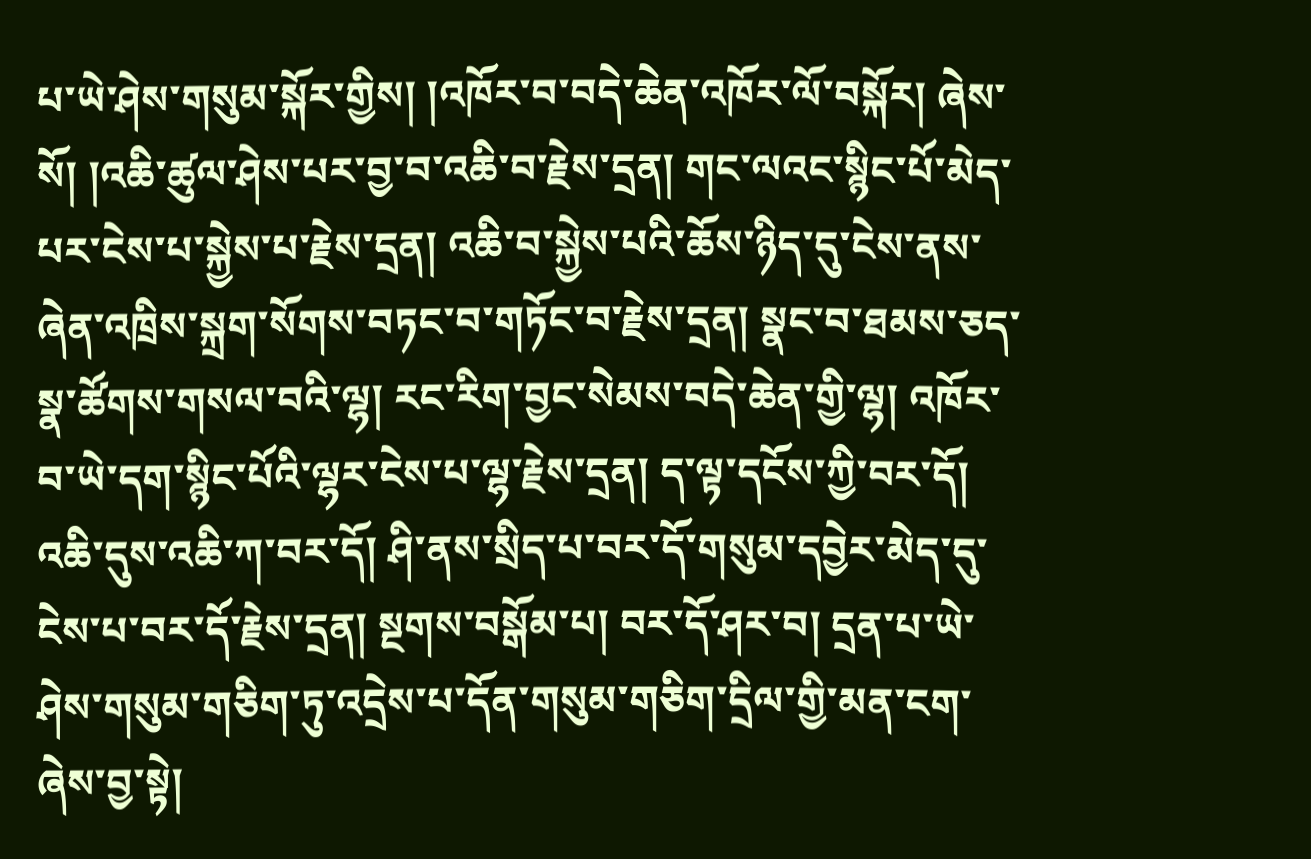པ་ཡེ་ཤེས་གསུམ་སྐོར་གྱིས། །འཁོར་བ་བདེ་ཆེན་འཁོར་ལོ་བསྐོར། ཞེས་སོ། །འཆི་ཚུལ་ཤེས་པར་བྱ་བ་འཆི་བ་རྗེས་དྲན། གང་ལའང་སྙིང་པོ་མེད་པར་ངེས་པ་སྐྱེས་པ་རྗེས་དྲན། འཆི་བ་སྐྱེས་པའི་ཆོས་ཉིད་དུ་ངེས་ནས་ཞེན་འཁྲིས་སྐྲག་སོགས་བཏང་བ་གཏོང་བ་རྗེས་དྲན། སྣང་བ་ཐམས་ཅད་སྣ་ཚོགས་གསལ་བའི་ལྷ། རང་རིག་བྱང་སེམས་བདེ་ཆེན་གྱི་ལྷ། འཁོར་བ་ཡེ་དག་སྙིང་པོའི་ལྷར་ངེས་པ་ལྷ་རྗེས་དྲན། ད་ལྟ་དངོས་ཀྱི་བར་དོ། འཆི་དུས་འཆི་ཀ་བར་དོ། ཤི་ནས་སྲིད་པ་བར་དོ་གསུམ་དབྱེར་མེད་དུ་ངེས་པ་བར་དོ་རྗེས་དྲན། སྔགས་བསྒོམ་པ། བར་དོ་ཤར་བ། དྲན་པ་ཡེ་ཤེས་གསུམ་གཅིག་ཏུ་འདྲེས་པ་དོན་གསུམ་གཅིག་དྲིལ་གྱི་མན་ངག་ཞེས་བྱ་སྟེ།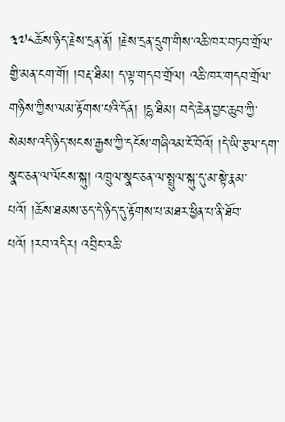༣༧༨ཆོས་ཉིད་རྗེས་དྲན་ནོ། །རྗེས་དྲན་དྲུག་གིས་འཆི་ཁར་བཏབ་གྲོལ་གྱི་མན་ངག་གོ། །བརྡ་ཐིམ། ད་ལྟ་གདབ་གྲོལ། འཆི་ཁར་གདབ་གྲོལ་གཉིས་ཀྱིས་ལམ་རྟོགས་པའི་དོན། །དྷ་ཐིམ། བདེ་ཆེན་བྱང་ཆུབ་ཀྱི་སེམས་འདི་ཉིད་སངས་རྒྱས་ཀྱི་དངོས་གཞིའམ་ངོ་བོའོ། །དེ་ཡི་རྩལ་དག་སྣང་ཅན་ལ་ལོངས་སྐུ། འཁྲུལ་སྣང་ཅན་ལ་སྤྲུལ་སྐུ་དུ་མ་སྟེ་རྣམ་པའོ། །ཆོས་ཐམས་ཅད་དེ་ཉིད་དུ་རྟོགས་པ་མཐར་ཕྱིན་པ་ནི་ཐོབ་པའོ། །རབ་འདིར། འབྲིང་འཆི་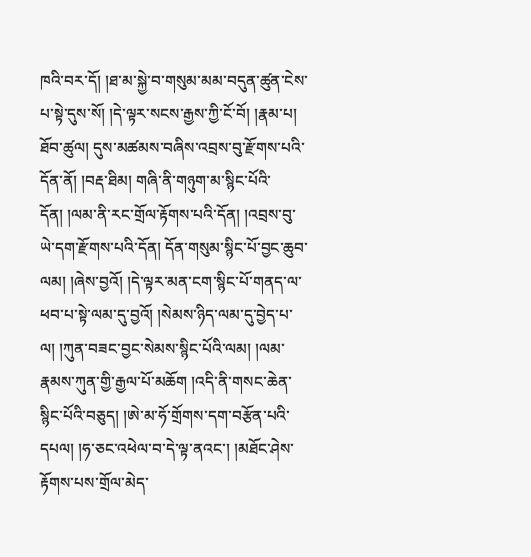ཁའི་བར་དོ། །ཐ་མ་སྐྱེ་བ་གསུམ་མམ་བདུན་ཚུན་ངེས་པ་སྟེ་དུས་སོ། །དེ་ལྟར་སངས་རྒྱས་ཀྱི་ངོ་བོ། །རྣམ་པ། ཐོབ་ཚུལ། དུས་མཚམས་བཞིས་འབྲས་བུ་རྫོགས་པའི་དོན་ནོ། །བརྡ་ཐིམ། གཞི་ནི་གཉུག་མ་སྙིང་པོའི་དོན། །ལམ་ནི་རང་གྲོལ་རྟོགས་པའི་དོན། །འབྲས་བུ་ཡེ་དག་རྫོགས་པའི་དོན། དོན་གསུམ་སྙིང་པོ་བྱང་ཆུབ་ལམ། །ཞེས་བྱའོ། །དེ་ལྟར་མན་ངག་སྙིང་པོ་གནད་ལ་ཕབ་པ་སྟེ་ལམ་དུ་བྱའོ། །སེམས་ཉིད་ལམ་དུ་བྱེད་པ་ལ། །ཀུན་བཟང་བྱང་སེམས་སྙིང་པོའི་ལམ། །ལམ་རྣམས་ཀུན་གྱི་རྒྱལ་པོ་མཆོག །འདི་ནི་གསང་ཆེན་སྙིང་པོའི་བཅུད། །ཨེ་མ་ཧོ་གྲོགས་དག་བརྩོན་པའི་དཔལ། །ཧ་ཅང་འཕེལ་བ་དེ་ལྟ་ནའང་། །མཐོང་ཤེས་རྟོགས་པས་གྲོལ་མེད་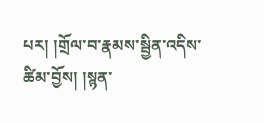པར། །གྲོལ་བ་རྣམས་སྦྱིན་འདིས་ཚིམ་བྱོས། །སྙན་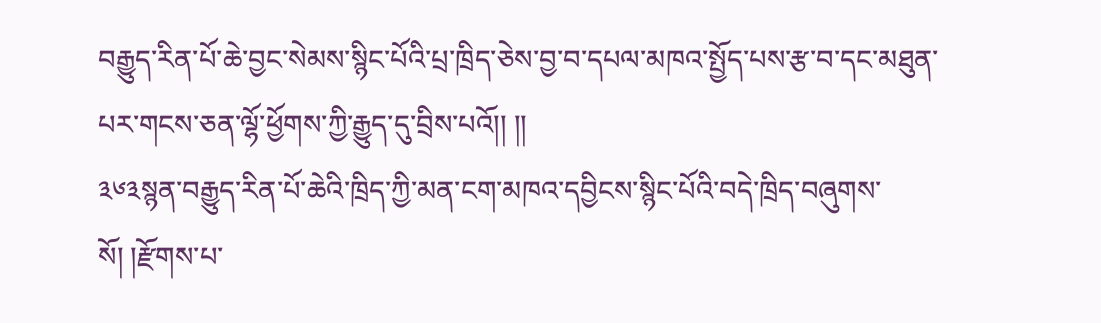བརྒྱུད་རིན་པོ་ཆེ་བྱང་སེམས་སྙིང་པོའི་པྲ་ཁྲིད་ཅེས་བྱ་བ་དཔལ་མཁའ་སྤྱོད་པས་རྩ་བ་དང་མཐུན་པར་གངས་ཅན་ལྷོ་ཕྱོགས་ཀྱི་རྒྱུད་དུ་བྲིས་པའོ།། །།
༣༦༣སྙན་བརྒྱུད་རིན་པོ་ཆེའི་ཁྲིད་ཀྱི་མན་ངག་མཁའ་དབྱིངས་སྙིང་པོའི་བདེ་ཁྲིད་བཞུགས་སོ། །རྫོགས་པ་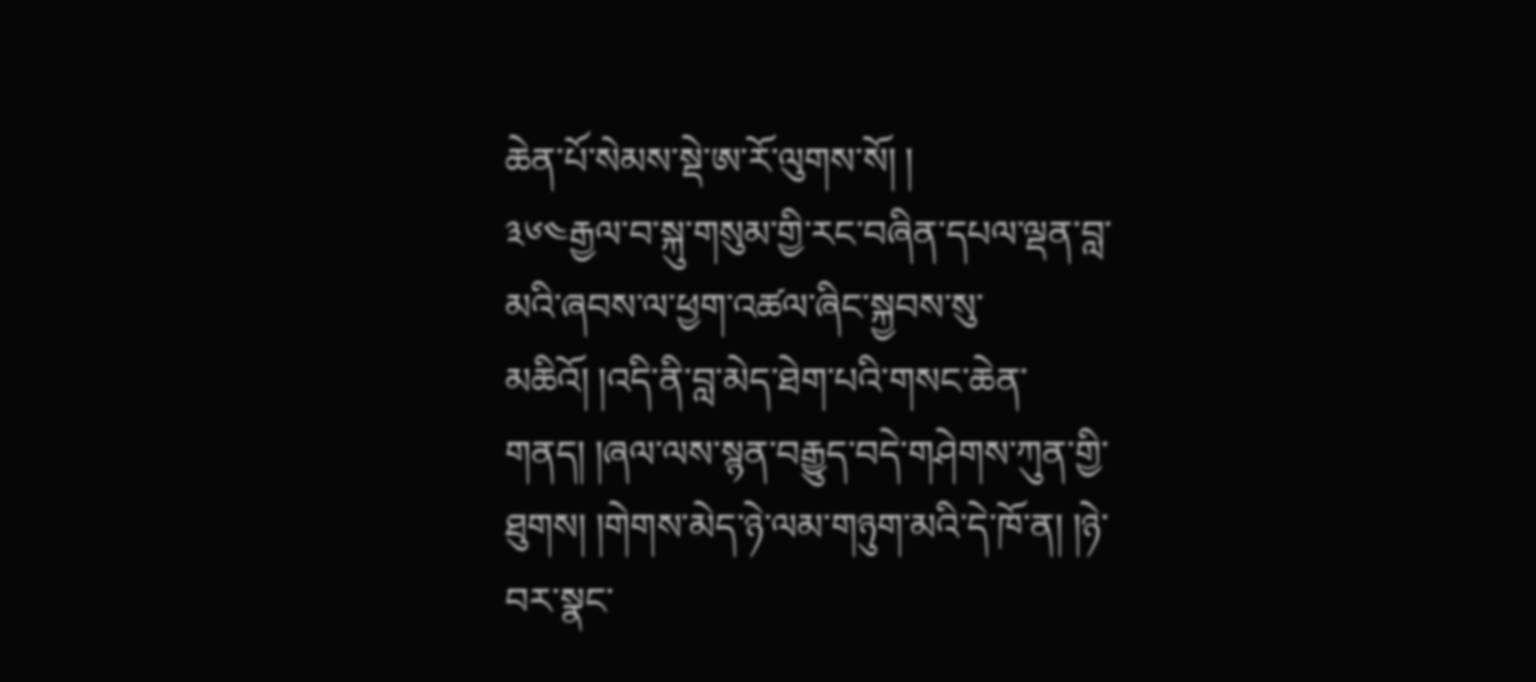ཆེན་པོ་སེམས་སྡེ་ཨ་རོ་ལུགས་སོ། །
༣༦༤རྒྱལ་བ་སྐུ་གསུམ་གྱི་རང་བཞིན་དཔལ་ལྡན་བླ་མའི་ཞབས་ལ་ཕྱག་འཚལ་ཞིང་སྐྱབས་སུ་མཆིའོ། །འདི་ནི་བླ་མེད་ཐེག་པའི་གསང་ཆེན་གནད། །ཞལ་ལས་སྙན་བརྒྱུད་བདེ་གཤེགས་ཀུན་གྱི་ཐུགས། །གེགས་མེད་ཉེ་ལམ་གཉུག་མའི་དེ་ཁོ་ན། །ཉེ་བར་སྣང་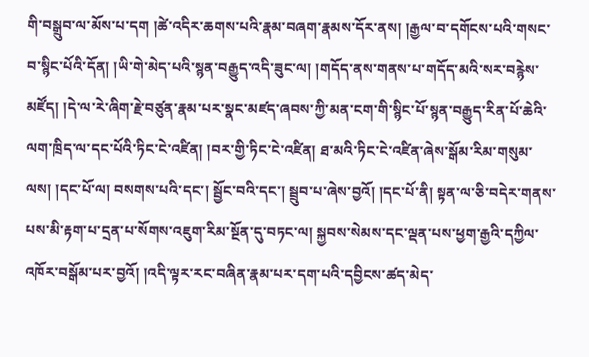གི་བསྒྲུབ་ལ་མོས་པ་དག །ཚེ་འདིར་ཆགས་པའི་རྣམ་བཞག་རྣམས་དོར་ནས། །རྒྱལ་བ་དགོངས་པའི་གསང་བ་སྙིང་པོའི་དོན། །ཡི་གེ་མེད་པའི་སྙན་བརྒྱུད་འདི་ཟུང་ལ། །གདོད་ནས་གནས་པ་གདོད་མའི་སར་བརྙེས་མཛོད། །དེ་ལ་རེ་ཞིག་རྗེ་བཙུན་རྣམ་པར་སྣང་མཛད་ཞབས་ཀྱི་མན་ངག་གི་སྙིང་པོ་སྙན་བརྒྱུད་རིན་པོ་ཆེའི་ལག་ཁྲིད་ལ་དང་པོའི་ཏིང་ངེ་འཛིན། །བར་གྱི་ཏིང་ངེ་འཛིན། ཐ་མའི་ཏིང་ངེ་འཛིན་ཞེས་སྒོམ་རིམ་གསུམ་ལས། །དང་པོ་ལ། བསགས་པའི་དང་། སྦྱོང་བའི་དང་། སྦྲུབ་པ་ཞེས་བྱའོ། །དང་པོ་ནི། སྟན་ལ་ཅི་བདེར་གནས་པས་མི་རྟག་པ་དྲན་པ་སོགས་འཇུག་རིམ་སྔོན་དུ་བཏང་ལ། སྐྱབས་སེམས་དང་ལྡན་པས་ཕྱག་རྒྱའི་དཀྱིལ་འཁོར་བསྒོམ་པར་བྱའོ། །འདི་ལྟར་རང་བཞིན་རྣམ་པར་དག་པའི་དབྱིངས་ཚད་མེད་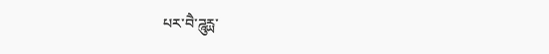པར་བཻ་ཌཱུརྻ་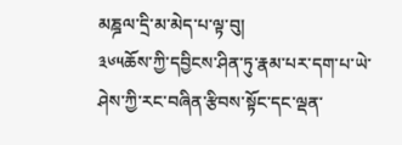མཎྜལ་དྲི་མ་མེད་པ་ལྟ་བུ།
༣༦༥ཆོས་ཀྱི་དབྱིངས་ཤིན་ཏུ་རྣམ་པར་དག་པ་ཡེ་ཤེས་ཀྱི་རང་བཞིན་རྩིབས་སྟོང་དང་ལྡན་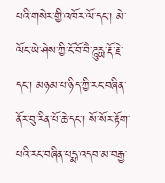པའི་གསེར་གྱི་འཁོར་ལོ་དང་། མེ་ལོང་ཡེ་ཤེས་ཀྱི་ངོ་བོ་བཻ་ཌཱུརྻ་རྡོ་རྗེ་དང་། མཉམ་པ་ཉིད་ཀྱི་རང་བཞིན་ནོར་བུ་རིན་པོ་ཆེ་དང་། སོ་སོར་རྟོག་པའི་རང་བཞིན་པདྨ་འདབ་མ་བརྒྱ་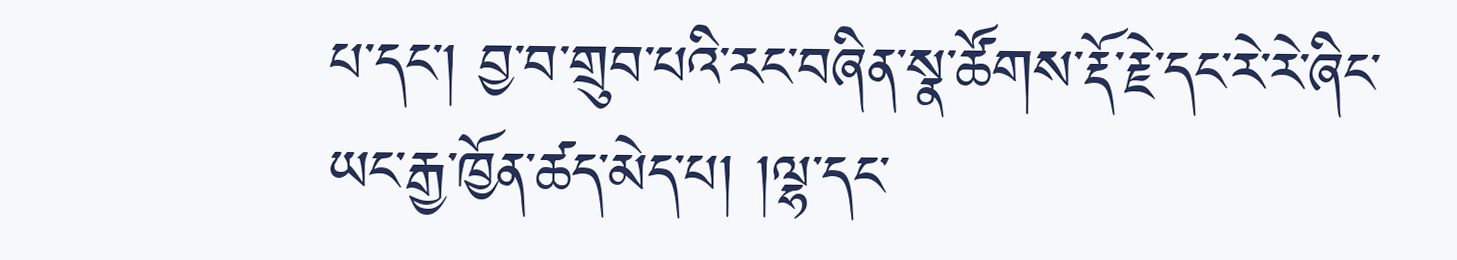པ་དང་། བྱ་བ་གྲུབ་པའི་རང་བཞིན་སྣ་ཚོགས་རྡོ་རྗེ་དང་རེ་རེ་ཞིང་ཡང་རྒྱ་ཁྱོན་ཚད་མེད་པ། །ལྷ་དང་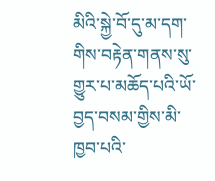མིའི་སྐྱེ་བོ་དུ་མ་དག་གིས་བརྟེན་གནས་སུ་གྱུར་པ་མཆོད་པའི་ཡོ་བྱད་བསམ་གྱིས་མི་ཁྱབ་པའི་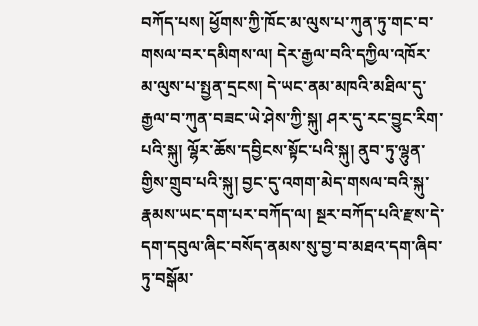བཀོད་པས། ཕྱོགས་ཀྱི་ཁོང་མ་ལུས་པ་ཀུན་ཏུ་གང་བ་གསལ་བར་དམིགས་ལ། དེར་རྒྱལ་བའི་དཀྱིལ་འཁོར་མ་ལུས་པ་སྤྱན་དྲངས། དེ་ཡང་ནམ་མཁའི་མཐིལ་དུ་རྒྱལ་བ་ཀུན་བཟང་ཡེ་ཤེས་ཀྱི་སྐུ། ཤར་དུ་རང་བྱུང་རིག་པའི་སྐུ། ལྷོར་ཆོས་དབྱིངས་སྟོང་པའི་སྐུ། ནུབ་ཏུ་ལྷུན་གྱིས་གྲུབ་པའི་སྐུ། བྱང་དུ་འགག་མེད་གསལ་བའི་སྐུ་རྣམས་ཡང་དག་པར་བཀོད་ལ། སྔར་བཀོད་པའི་རྫས་དེ་དག་དབུལ་ཞིང་བསོད་ནམས་སུ་བྱ་བ་མཐའ་དག་ཞིབ་ཏུ་བསྒོམ་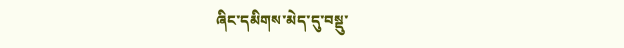ཞིང་དམིགས་མེད་དུ་བསྡུ་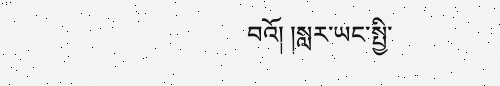བའོ། །སླར་ཡང་སྤྱི་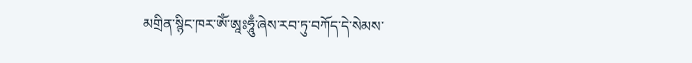མགྲིན་སྙིང་ཁར་ༀ་ཨཱཿཧཱུྃ་ཞེས་རབ་ཏུ་བཀོད་དེ་སེམས་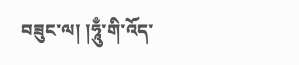བཟུང་ལ། །ཧཱུྃ་གི་འོད་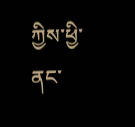ཀྱིས་ཕྱི་ནང་